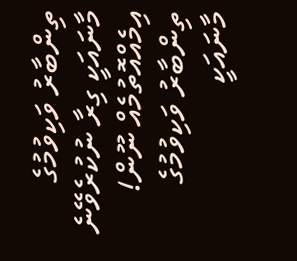ތިންބާރު ވަކިވުމުގެ މާނައަކީ ގިރާ ނުކުރެވޭނެ އިމެއްއޮތުމެއް ނޫން!
ތިންބާރު ވަކިވުމުގެ މާނައަކީ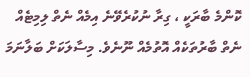ކޮންމެ ބާރަކީ ، ގިރާ ނުކުރެވޭނެ އިމެއް ނެތް ލިމިޓެއް ނެތް ބާރުތަކެއް އޮތުމެއް ނޫނެވެ. މިސާލަކަށް ބަލާނަމަ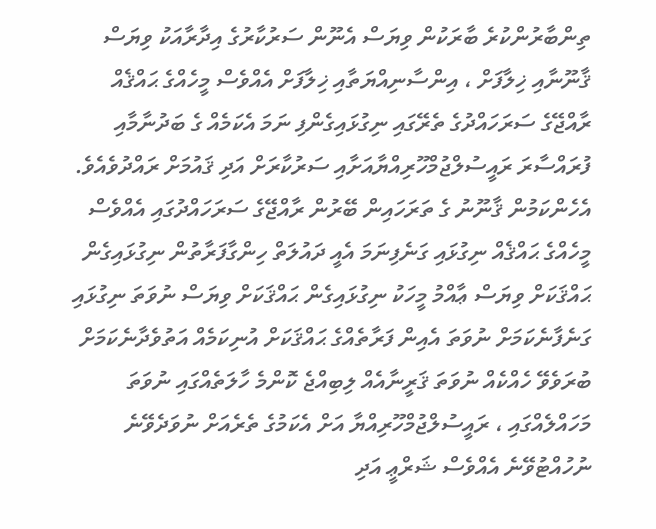ތިންބާރުންކުރެ ބާރަކުން ވިޔަސް އެނޫން ސަރުކާރުގެ އިދާރާއަކު ވިޔަސް ޤާނޫނާއި ޚިލާފަށް ، އިންސާނިއްޔަތާއި ޚިލާފަށް އެއްވެސް މީހެއްގެ ޙައްޤެއް ރާއްޖޭގެ ސަރަހައްދުގެ ތެރޭގައި ނިގުޅައިގެންފި ނަމަ އެކަމެއް ގެ ބަދުނާމާއި ފުރައްސާރަ ރައީސުލްޖުމްހޫރިއްޔާއަށާއި ސަރުކާރަށް އަދި ޤައުމަށް ރައްދުވެއެވެ.
އެހެންކަމުން ޤާނޫނު ގެ ތަރަހައިން ބޭރުން ރާއްޖޭގެ ސަރަހައްދުގައި އެއްވެސް މީހެއްގެ ޙައްޤެއް ނިގުޅައި ގަނެފިނަމަ އެއީ ދައުލަތް ހިންގާފަރާތުން ނިގުޅައިގެން ޙައްޤަކަށް ވިޔަސް ޢާއްމު މީހަކު ނިގުޅައިގެން ޙައްޤަކަށް ވިޔަސް ނުވަތަ ނިގުޅައި ގަނެފާނެކަމަށް ނުވަތަ އެއިން ފަރާތެއްގެ ޙައްޤަކަށް އުނިކަމެއް އަތުވެދާނެކަމަށް ބުރަވެވޭ ހެއްކެއް ނުވަތަ ޤަރީނާއެއް ލިބިއްޖެ ކޮންމެ ހާލަތެއްގައި ނުވަތަ މަހައްލެއްގައި ، ރައީސުލްޖުމްހޫރިއްޔާ އަށް އެކަމުގެ ތެރެއަށް ނުވަދެވޭނެ ނުހުއްޓުވޭނެ އެއްވެސް ޝަރްޢީ އަދި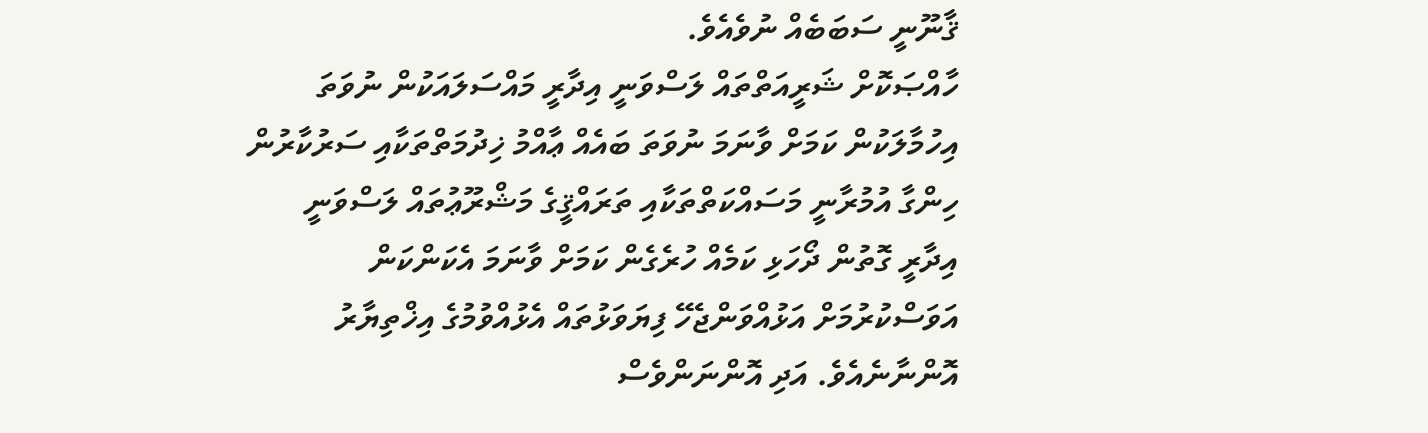ޤާނޫނީ ސަބަބެއް ނުވެއެވެ.
ހާއްޞަކޮށް ޝަރީއަތްތައް ލަސްވަނީ އިދާރީ މައްސަލައަކުން ނުވަތަ އިހުމާލަކުން ކަމަށް ވާނަމަ ނުވަތަ ބައެއް ޢާއްމު ޚިދުމަތްތަކާއި ސަރުކާރުން ހިންގާ އުމުރާނީ މަސައްކަތްތަކާއި ތަރައްޤީގެ މަޝްރޫޢުތައް ލަސްވަނީ އިދާރީ ގޮތުން ދޯހަޅި ކަމެއް ހުރެގެން ކަމަށް ވާނަމަ އެކަންކަން އަވަސްކުރުމަށް އަޅުއްވަންޖެހޭ ފިޔަވަޅުތައް އެޅުއްވުމުގެ އިޚްތިޔާރު އޮންނާނެއެވެ. އަދި އޮންނަންވެސް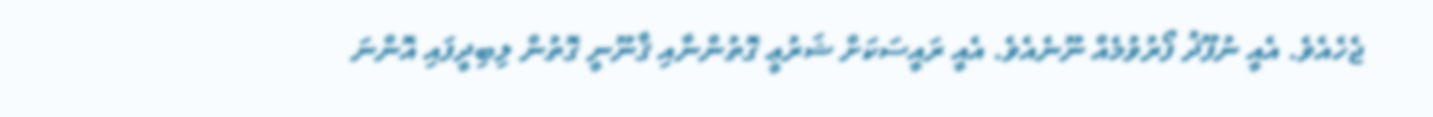ޖެހެއެވެ. އެއީ ނުފޫޛު ފޯރުވުމެއް ނޫނެއެވެ. އެއީ ރައީސަކަށް ޝަރުޢީ ގޮތުންނާއި ޤާނޫނީ ގޮތުން ލިބިދީފައި އޮންނަ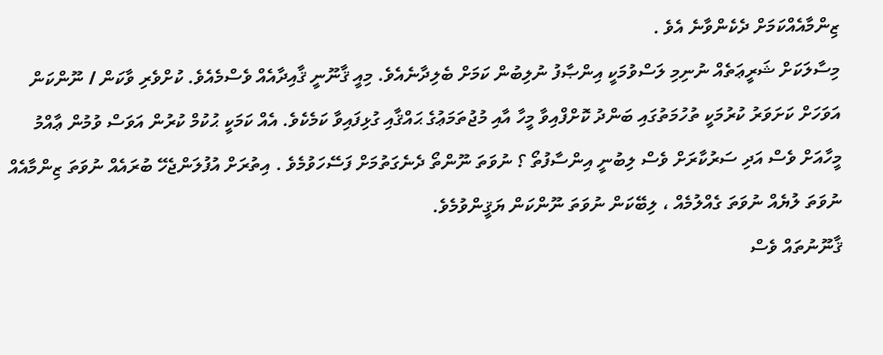ޒިންމާއެއްކަމަށް ދެކެންވާނެ އެވެ .
މިސާލަކަށް ޝަރީޢަތެއް ނުނިމި ލަސްވުމަކީ އިންޞާފު ނުލިބުން ކަމަށް ބެލިދާނެއެވެ. މިއީ ޤާނޫނީ ޤާއިދާއެއް ވެސްމެއެވެ. ކުށްވެރި ވާކަން / ނޫންކަން އަވަހަށް ކަށަވަރު ކުރުމަކީ ތުހުމަތުގައި ބަންދު ކޮށްފްއިވާ މީހާ އާއި މުޖުތަމަޢުގެ ޙައްޤާއި ގުޅިފައިވާ ކަމެކެވެ. އެއް ކަމަކީ ޙުކުމް ކުރުން އަވަސް ވުމުން ޢާއްމު މީހާއަށް ވެސް އަދި ސަރުކާރަށް ވެސް ލިބުނީ އިންސާފުތޯ ؟ ނުވަތަ ނޫންތޯ ދެނެގަތުމަށް ފަސޭހަވުމެވެ . އިތުރަށް އުފުލަންޖެހޭ ބުރައެއް ނުވަތަ ޒިންމާއެއް ނުވަތަ ލުޔެއް ނުވަތަ ގެއްލުމެއް ، ލިބޭކަން ނުވަތަ ނޫންކަން ޔަޤީންވުމެވެ.
ޤާނޫނުތައް ވެސް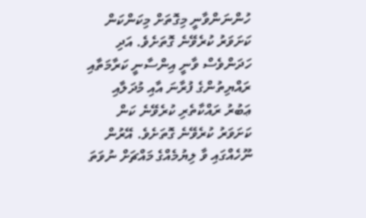ހުންނަންވާނީ މިގޮތަށް މިކަންކަން ކަށަވަރު ކުރެވޭނެ ގޮތަށެވެ. އަދި ހަދަންވެސް ވާނީ އިންސާނީ ކަރާމަތާއި ރައްޔިތުންގެ ފުރާނަ އާއި މުދަލާއި ޢަބުރު ރައްކާތެރި ކުރެވޭނެ ކަން ކަށަވަރު ކުރެވޭނެ ގޮތަށެވެ. އޭރުން ނޫހެއްގައި ވާ ލިޔުމެއްގެ މައްޗަށް ނުވަތަ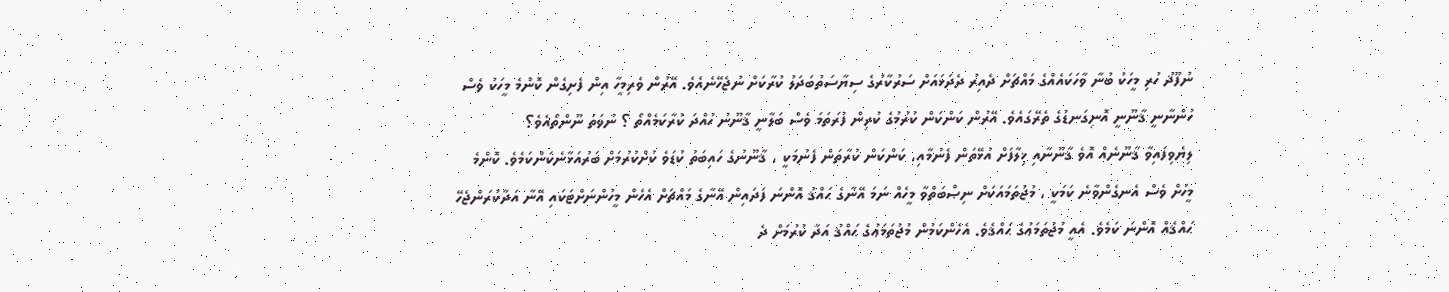ނުފޫޛު ހުރި މީހަކު ބުނާ ވާހަކައެއްގެ މައްޗަށް ދެއިރު ދެދަޅައަށް ސަރުކާރުގެ ސިޔާސަތުބަދަލު ކުރާކަށް ނުޖެހޭނެއެވެ. އޭރުން ވެރިމީހާ އިން ފެށިގެން ކޮންމެ މީހަކު ވެސް ހުންނާނީ ޤާނޫނީ އޮނިގަނޑުގެ ތެރޭގައެވެ. އޭރުން ކަންކަން ކުރުމުގެ ކުރިން ފުރަތަމަ ވެސް ބަލާނީ ޤާނޫނު ހުއްދަ ކުރާކަމެއްތޯ ؟ ނުވަތަ ނޫންތޯއެވެ؟
ލިޔެވިފައިވާ ޤާނޫނެއް އޮވެ ޤާނޫނާއި ޚިލާފަށް އުޅޭތަން ފެނުމާއި، ކަންކަން ކުރާތަން ފެނުމަކީ ، ޤާނޫނުގެ ހައިބަތު ކުޑަވެ ކުށްކުރުމަށް ބަރުއަޅާނެކަންކަމެވެ. ކޮންމެ މީހަށް ވެސް އެނގެންވާނެ ކަމަކީ ، މުޖުތަމައަކަށް ނިޞްބަތްވާ މީހެއް ނަމަ އޭނާގެ ޙައްޤު އޮންނަ ފަދައިން އޭނާގެ މައްޗަށް އެހެން މީހުންނަށްޓަކައި އޭނާ އަދާކުރަންޖެހޭ ޙައްޤެއް އޮންނަ ކަމެވެ. އެއީ މުޖުތަމަޢުގެ ޙައްޤެވެ. އެހެންކަމުން މުޖުތަމަޢުގެ ޙައްޤު އަދާ ކުރުމަށް ދެ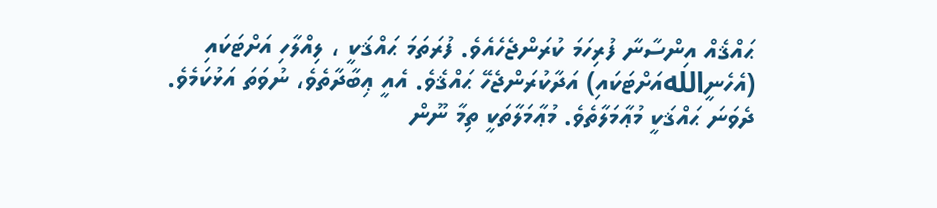ޙައްޤެއް އިންސާނާ ފުރިހަމަ ކުރަންޖެހެއެވެ. ފުރަތަމަ ޙައްޤަކީ ، ލިއްލާހި އަށްޓަކައި (އެހެނީاللهއަށްޓަކައި) އަދާކުރަންޖެހޭ ޙައްޤެވެ. އެއީ ޢިބާދާތެވެ، ނުވަތަ އަޅުކަމެވެ.
ދެވަނަ ޙައްޤަކީ މުޢާމަލާތެވެ. މުޢާމަލާތަކީ ތިމާ ނޫން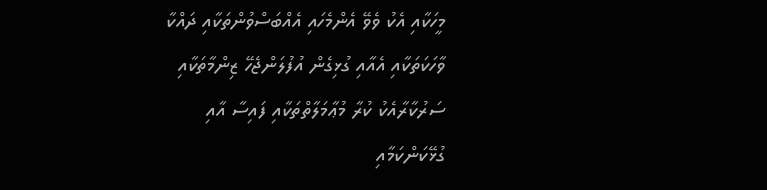މީހަކާއި އެކު ވެވޭ އެންމެހައި އެއްބަސްވުންތަކާއި ދައްކާ ވާހަކަތަކާއި އެއާއި ގުޅިގެން އުފުލަންޖެހޭ ޒިންމާތަކާއި ސަރުކާރާއެކު ކުރާ މުޢާމަލާތްތަކާއި ފައިސާ އާއި ގުޅޭކަންކަމާއި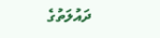ދައުލަތުގެ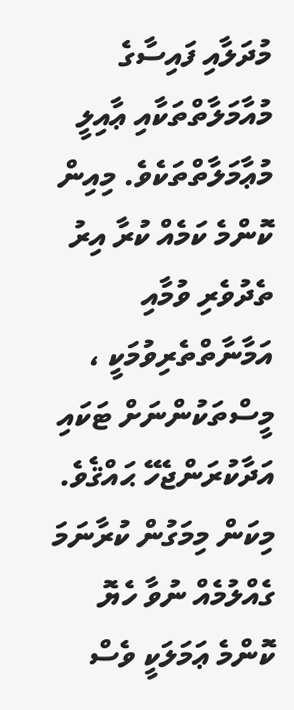މުދަލާއި ފައިސާގެ މުއާމަލާތްތަކާއި ޢާއިލީ މުޢާމަލާތްތަކެވެ. މިއިން ކޮންމެ ކަމެއް ކުރާ އިރު ތެދުވެރި ވުމާއި އަމާނާތްތެރިވުމަކީ ، މީސްތަކުންނަށް ޓަކައި އަދާކުރަންޖެހޭ ޙައްޤެވެ. މިކަން މިމަގުން ކުރާނަމަ ގެއްލުމެއް ނުވާ ހެޔޮ ކޮންމެ ޢަމަލަކީ ވެސް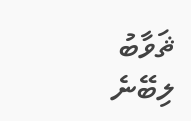ޘަވާބު ލިބޭނެ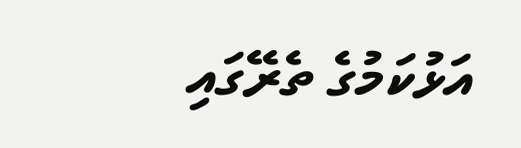އަޅުކަމުގެ ތެރޭގައި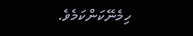ހިމެނޭކަންކަމެވެ.